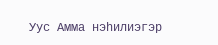Уус Амма нэһилиэгэр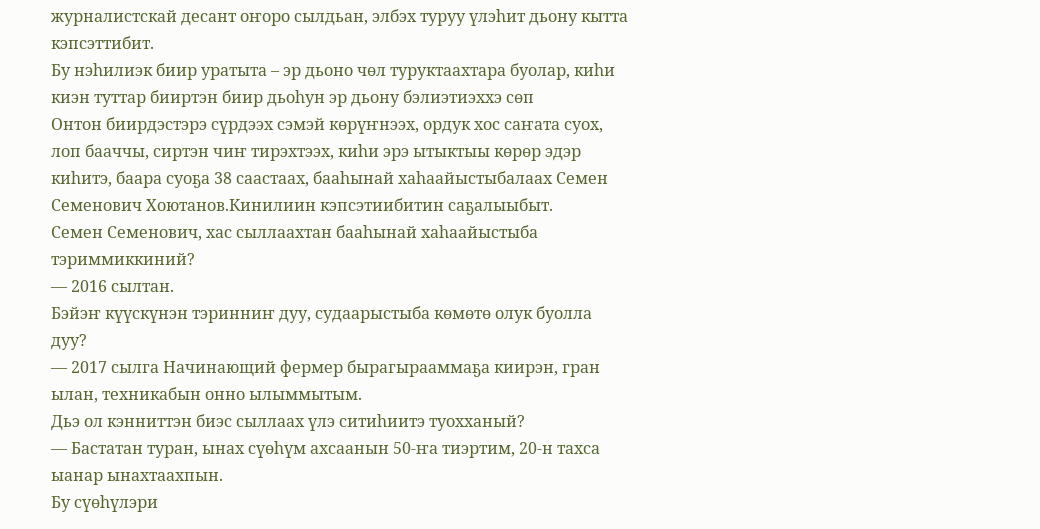журналистскай десант оҥоро сылдьан, элбэх туруу үлэһит дьону кытта кэпсэттибит.
Бу нэһилиэк биир уратыта – эр дьоно чөл туруктаахтара буолар, киһи киэн туттар бииртэн биир дьоһун эр дьону бэлиэтиэххэ сөп
Онтон биирдэстэрэ сүрдээх сэмэй көрүҥнээх, ордук хос саҥата суох, лоп бааччы, сиртэн чиҥ тирэхтээх, киһи эрэ ытыктыы көрөр эдэр киһитэ, баара суоҕа 38 саастаах, бааһынай хаһаайыстыбалаах Семен Семенович Хоютанов.Кинилиин кэпсэтиибитин саҕалыыбыт.
Семен Семенович, хас сыллаахтан бааһынай хаһаайыстыба тэриммиккиний?
— 2016 сылтан.
Бэйэҥ күүскүнэн тэринниҥ дуу, судаарыстыба көмөтө олук буолла дуу?
— 2017 сылга Начинающий фермер бырагырааммаҕа киирэн, гран ылан, техникабын онно ылыммытым.
Дьэ ол кэнниттэн биэс сыллаах үлэ ситиһиитэ туохханый?
— Бастатан туран, ынах сүөһүм ахсаанын 50-ҥа тиэртим, 20-н тахса ыанар ынахтаахпын.
Бу сүөһүлэри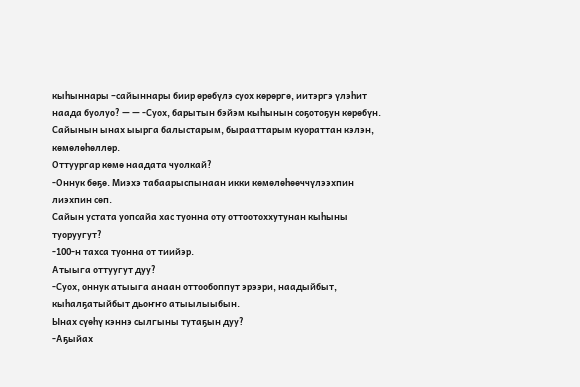кыһыннары –сайыннары биир өрөбүлэ суох көрөргө, иитэргэ үлэһит наада буолуо? — — -Суох, барытын бэйэм кыһынын соҕотоҕун көрөбүн. Сайынын ынах ыырга балыстарым, бырааттарым куораттан кэлэн, көмөлөһөллөр.
Оттуургар көмө наадата чуолкай?
-Оннук бөҕө. Миэхэ табаарыспынаан икки көмөлөһөөччүлээхпин лиэхпин сөп.
Сайын устата уопсайа хас туонна оту оттоотоххутунан кыһыны туоруугут?
-100-н тахса туонна от тиийэр.
Атыыга оттуугут дуу?
-Суох, оннук атыыга анаан оттообоппут эрээри, наадыйбыт, кыһалҕатыйбыт дьоҥҥо атыылыыбын.
Ынах сүөһү кэннэ сылгыны тутаҕын дуу?
-Аҕыйах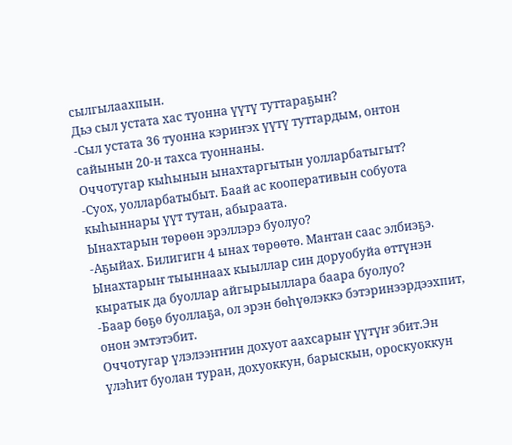сылгылаахпын.
Дьэ сыл устата хас туонна үүтү туттараҕын?
-Сыл устата 36 туонна кэриҥэх үүтү туттардым, онтон сайынын 20-н тахса туоннаны.
Оччотугар кыһынын ынахтаргытын уолларбатыгыт?
-Суох, уолларбатыбыт. Баай ас кооперативын собуота кыһыннары үүт тутан, абыраата.
Ынахтарын төрөөн эрэллэрэ буолуо?
-Аҕыйах. Билигигн 4 ынах төрөөтө. Мантан саас элбиэҕэ.
Ынахтарыҥ тыыннаах кыыллар син доруобуйа өттүнэн кыратык да буоллар айгырыыллара баара буолуо?
-Баар бөҕө буоллаҕа, ол эрэн бөһүөлэккэ бэтэринээрдээхпит, онон эмтэтэбит.
Оччотугар үлэлээҥҥин дохуот аахсарыҥ үүтүҥ эбит.Эн үлэһит буолан туран, дохуоккун, барыскын, ороскуоккун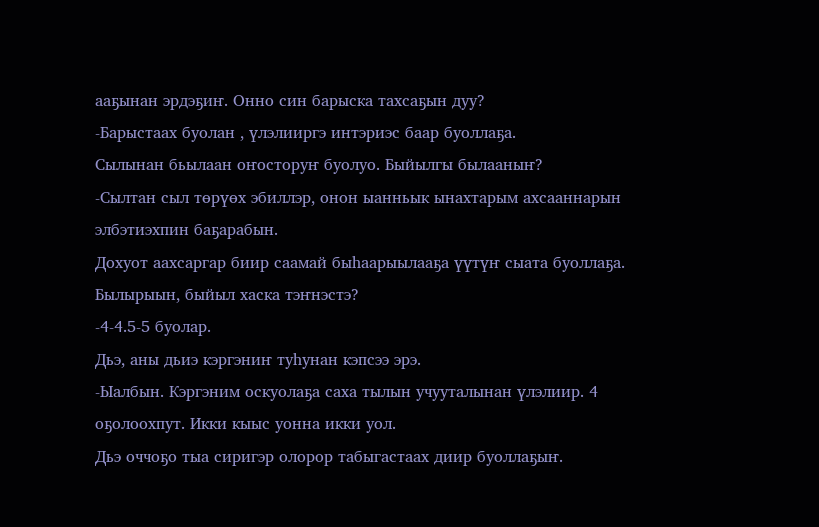ааҕынан эрдэҕиҥ. Онно син барыска тахсаҕын дуу?
-Барыстаах буолан , үлэлииргэ интэриэс баар буоллаҕа.
Сылынан бьылаан оҥосторуҥ буолуо. Быйылгы былааныҥ?
-Сылтан сыл төрүөх эбиллэр, онон ыанньык ынахтарым ахсааннарын элбэтиэхпин баҕарабын.
Дохуот аахсаргар биир саамай быһаарыылааҕа үүтүҥ сыата буоллаҕа. Былырыын, быйыл хаска тэҥнэстэ?
-4-4.5-5 буолар.
Дьэ, аны дьиэ кэргэниҥ туһунан кэпсээ эрэ.
-Ыалбын. Кэргэним оскуолаҕа саха тылын учууталынан үлэлиир. 4 оҕолоохпут. Икки кыыс уонна икки уол.
Дьэ оччоҕо тыа сиригэр олорор табыгастаах диир буоллаҕыҥ.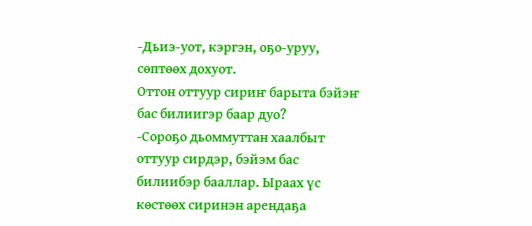-Дьиэ-уот, кэргэн, оҕо-уруу, сөптөөх дохуот.
Оттон оттуур сириҥ барыта бэйэҥ бас билиигэр баар дуо?
-Сороҕо дьоммуттан хаалбыт оттуур сирдэр, бэйэм бас билиибэр бааллар. Ыраах үс көстөөх сиринэн арендаҕа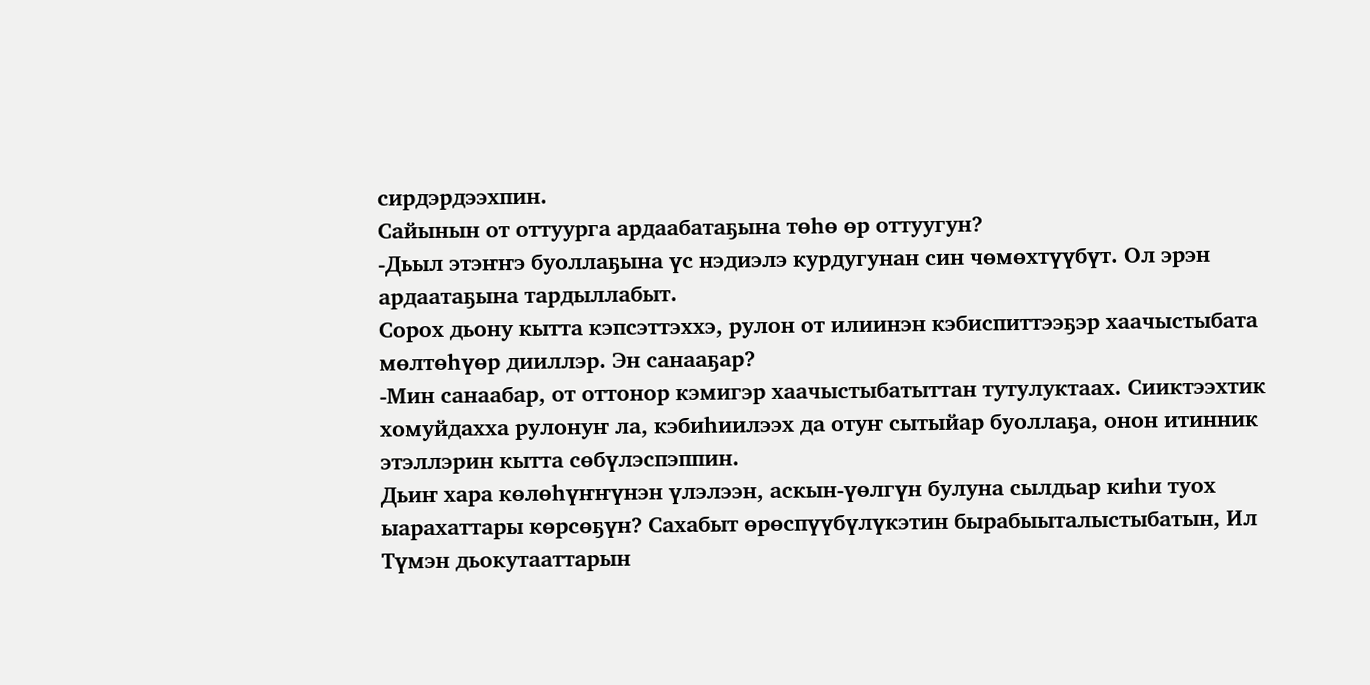сирдэрдээхпин.
Сайынын от оттуурга ардаабатаҕына төһө өр оттуугун?
-Дьыл этэҥҥэ буоллаҕына үс нэдиэлэ курдугунан син чөмөхтүүбүт. Ол эрэн ардаатаҕына тардыллабыт.
Сорох дьону кытта кэпсэттэххэ, рулон от илиинэн кэбиспиттээҕэр хаачыстыбата мөлтөһүөр дииллэр. Эн санааҕар?
-Мин санаабар, от оттонор кэмигэр хаачыстыбатыттан тутулуктаах. Сииктээхтик хомуйдахха рулонуҥ ла, кэбиһиилээх да отуҥ сытыйар буоллаҕа, онон итинник этэллэрин кытта сөбүлэспэппин.
Дьиҥ хара көлөһүҥҥүнэн үлэлээн, аскын-үөлгүн булуна сылдьар киһи туох ыарахаттары көрсөҕүн? Сахабыт өрөспүүбүлүкэтин бырабыыталыстыбатын, Ил Түмэн дьокутааттарын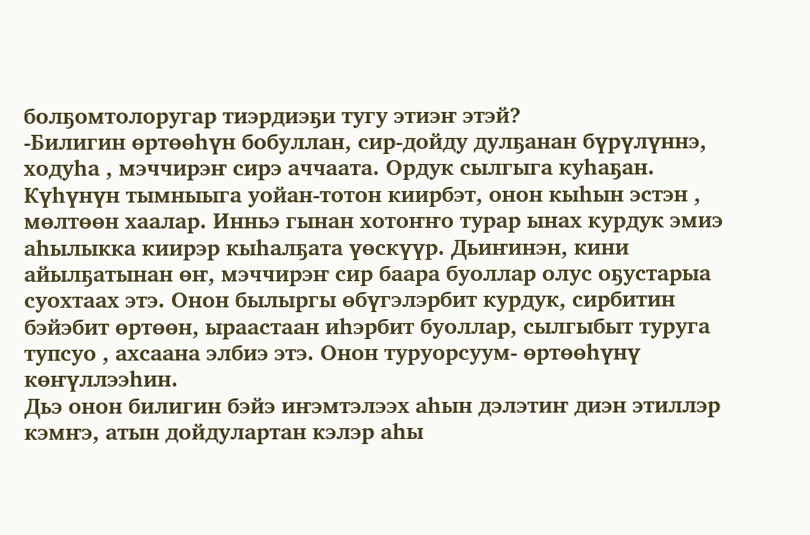болҕомтолоругар тиэрдиэҕи тугу этиэҥ этэй?
-Билигин өртөөһүн бобуллан, сир-дойду дулҕанан бүрүлүннэ, ходуһа , мэччирэҥ сирэ аччаата. Ордук сылгыга куһаҕан. Күһүнүн тымныыга уойан-тотон киирбэт, онон кыһын эстэн , мөлтөөн хаалар. Инньэ гынан хотоҥҥо турар ынах курдук эмиэ аһылыкка киирэр кыһалҕата үөскүүр. Дьиҥинэн, кини айылҕатынан өҥ, мэччирэҥ сир баара буоллар олус оҕустарыа суохтаах этэ. Онон былыргы өбүгэлэрбит курдук, сирбитин бэйэбит өртөөн, ыраастаан иһэрбит буоллар, сылгыбыт туруга тупсуо , ахсаана элбиэ этэ. Онон туруорсуум- өртөөһүнү көҥүллээһин.
Дьэ онон билигин бэйэ иҥэмтэлээх аһын дэлэтиҥ диэн этиллэр кэмҥэ, атын дойдулартан кэлэр аһы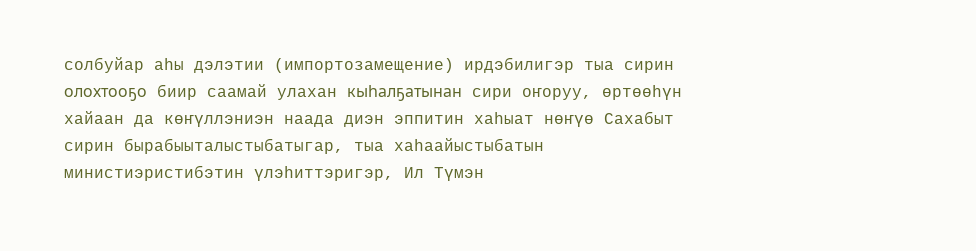солбуйар аһы дэлэтии (импортозамещение) ирдэбилигэр тыа сирин олохтооҕо биир саамай улахан кыһалҕатынан сири оҥоруу, өртөөһүн хайаан да көҥүллэниэн наада диэн эппитин хаһыат нөҥүө Сахабыт сирин бырабыыталыстыбатыгар, тыа хаһаайыстыбатын министиэристибэтин үлэһиттэригэр, Ил Түмэн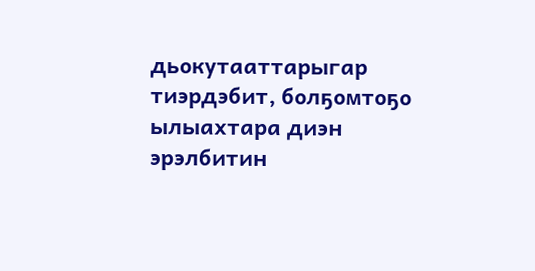дьокутааттарыгар тиэрдэбит, болҕомтоҕо ылыахтара диэн эрэлбитин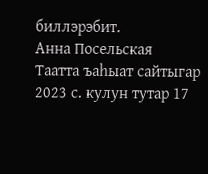биллэрэбит.
Анна Посельская
Таатта ъаһыат сайтыгар 2023 с. кулун тутар 17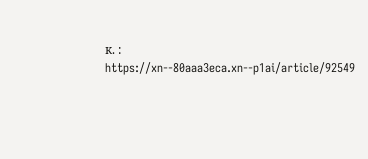к. : https://xn--80aaa3eca.xn--p1ai/article/92549